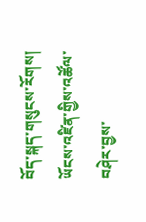བོད་སྐད་གསུངས་རོགས།
ཡོངས་འཛིན་གྱིས་འཚོལ་བཤེར་བྱས་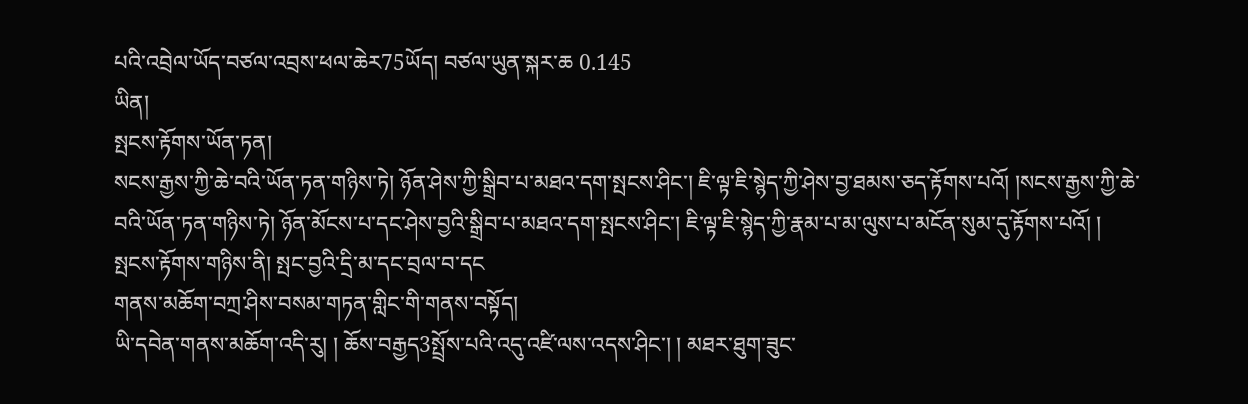པའི་འབྲེལ་ཡོད་བཙལ་འབྲས་ཕལ་ཆེར75ཡོད། བཙལ་ཡུན་སྐར་ཆ 0.145
ཡིན།
སྤངས་རྟོགས་ཡོན་ཏན།
སངས་རྒྱས་ཀྱི་ཆེ་བའི་ཡོན་ཏན་གཉིས་ཏེ། ཉོན་ཤེས་ཀྱི་སྒྲིབ་པ་མཐའ་དག་སྤངས་ཤིང་། ཇི་ལྟ་ཇི་སྙེད་ཀྱི་ཤེས་བྱ་ཐམས་ཅད་རྟོགས་པའོ། །སངས་རྒྱས་ཀྱི་ཆེ་བའི་ཡོན་ཏན་གཉིས་ཏེ། ཉོན་མོངས་པ་དང་ཤེས་བྱའི་སྒྲིབ་པ་མཐའ་དག་སྤངས་ཤིང་། ཇི་ལྟ་ཇི་སྙེད་ཀྱི་རྣམ་པ་མ་ལུས་པ་མངོན་སུམ་དུ་རྟོགས་པའོ། ། སྤངས་རྟོགས་གཉིས་ནི། སྤང་བྱའི་དྲི་མ་དང་བྲལ་བ་དང
གནས་མཆོག་བཀྲ་ཤིས་བསམ་གཏན་གླིང་གི་གནས་བསྟོད།
ཡི་དབེན་གནས་མཆོག་འདི་རུ། ། ཆོས་བརྒྱད3སྤྲོས་པའི་འདུ་འཛི་ལས་འདས་ཤིང་། ། མཐར་ཐུག་ཟུང་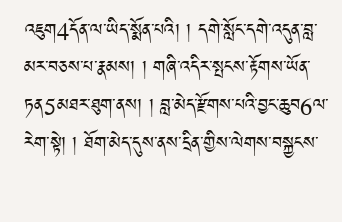འཇུག4དོན་ལ་ཡིད་སྨོན་པའི། ། དགེ་སློང་དགེ་འདུན་བླ་མར་བཅས་པ་རྣམས། ། གཞི་འདིར་སྤངས་རྟོགས་ཡོན་ཏན5མཐར་ཐུག་ནས། ། བླ་མེད་རྫོགས་པའི་བྱང་ཆུབ6ལ་རེག་སྟེ། ། ཐོག་མེད་དུས་ནས་དྲིན་གྱིས་ལེགས་བསྐྱངས་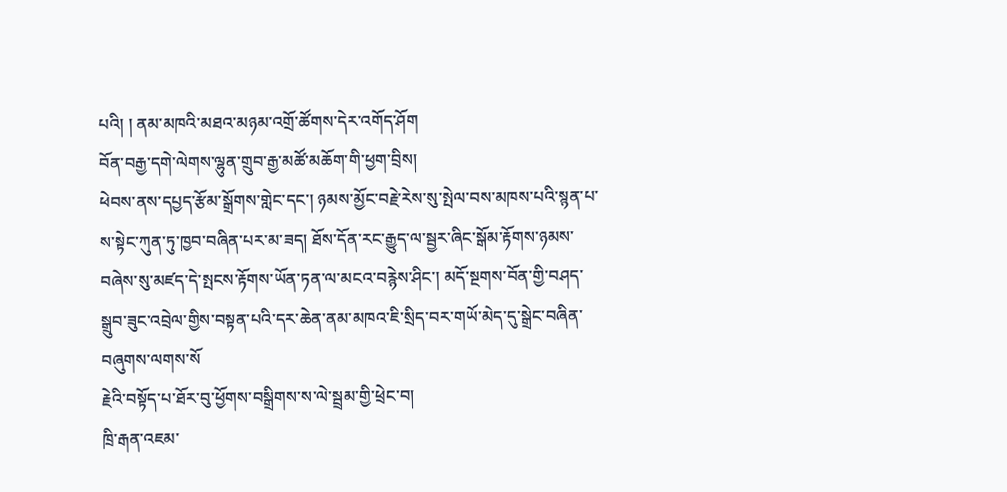པའི། ། ནམ་མཁའི་མཐའ་མཉམ་འགྲོ་ཚོགས་དེར་འགོད་ཤོག
བོན་བརྒྱ་དགེ་ལེགས་ལྷུན་གྲུབ་རྒྱ་མཚོ་མཆོག་གི་ཕྱག་བྲིས།
ཕེབས་ནས་དཔྱད་རྩོམ་སྒྲོགས་གླེང་དང་། ཉམས་མྱོང་བརྗེ་རེས་སུ་སྤེལ་བས་མཁས་པའི་སྙན་པ་ས་སྟེང་ཀུན་ཏུ་ཁྱབ་བཞིན་པར་མ་ཟད། ཐོས་དོན་རང་རྒྱུད་ལ་སྦྱར་ཞིང་སྒོམ་རྟོགས་ཉམས་བཞེས་སུ་མཛད་དེ་སྤངས་རྟོགས་ཡོན་ཏན་ལ་མངའ་བརྙེས་ཤིང་། མདོ་སྔགས་བོན་གྱི་བཤད་སྒྲུབ་ཟུང་འབྲེལ་གྱིས་བསྟན་པའི་དར་ཆེན་ནམ་མཁའ་ཇི་སྲིད་བར་གཡོ་མེད་དུ་སྒྲེང་བཞིན་བཞུགས་ལགས་སོ
རྗེའི་བསྟོད་པ་ཐོར་བུ་ཕྱོགས་བསྒྲིགས་ས་ལེ་སྦྲམ་གྱི་ཕྲེང་བ།
ཁྲི་རྒན་འཇམ་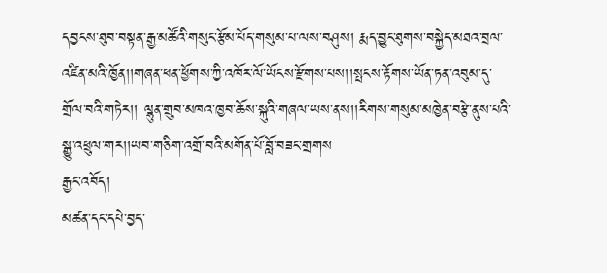དབྱངས་ཐུབ་བསྟན་རྒྱ་མཚོའི་གསུང་རྩོམ་པོད་གསུམ་པ་ལས་བཤུས། རྨད་བྱུང་ཐུགས་བསྐྱེད་མཐའ་བྲལ་འཛིན་མའི་ཁྱོན།།གཞན་ཕན་ཕྱོགས་ཀྱི་འཁོར་ལོ་ཡོངས་རྫོགས་པས།།སྤངས་རྟོགས་ཡོན་ཏན་འབུམ་དུ་གྲོལ་བའི་གཏེར།། ལྷུན་གྲུབ་མཁའ་ཁྱབ་ཆོས་སྐུའི་གཞལ་ཡས་ནས།།རིགས་གསུམ་མཁྱེན་བརྩེ་ནུས་པའི་སྒྱུ་འཕྲུལ་གར།།ཡབ་གཅིག་འགྲོ་བའི་མགོན་པོ་བློ་བཟང་གྲགས
རྒྱང་འབོད།
མཚན་དང་དཔེ་བྱད་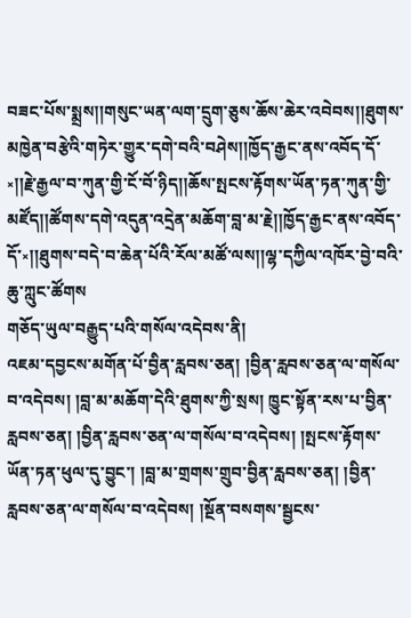བཟང་པོས་སྨྲས།།གསུང་ཡན་ལག་དྲུག་ཅུས་ཆོས་ཆེར་འབེབས།།ཐུགས་མཁྱེན་བརྩེའི་གཏེར་གྱུར་དགེ་བའི་བཤེས།།ཁྱོད་རྒྱང་ནས་འབོད་དོ་༝།།རྗེ་རྒྱལ་བ་ཀུན་གྱི་ངོ་བོ་ཉིད།།ཆོས་སྤངས་རྟོགས་ཡོན་ཏན་ཀུན་གྱི་མཛོད།།ཚོགས་དགེ་འདུན་འདྲེན་མཆོག་བླ་མ་རྗེ།།ཁྱོད་རྒྱང་ནས་འབོད་དོ་༝།།ཐུགས་བདེ་བ་ཆེན་པོའི་རོལ་མཚོ་ལས།།ལྷ་དཀྱིལ་འཁོར་བྱེ་བའི་ཆུ་ཀླུང་ཚོགས
གཅོད་ཡུལ་བརྒྱུད་པའི་གསོལ་འདེབས་ནི།
འཇམ་དབྱངས་མགོན་པོ་བྱིན་རླབས་ཅན། །བྱིན་རླབས་ཅན་ལ་གསོལ་བ་འདེབས། །བླ་མ་མཆོག་དེའི་ཐུགས་ཀྱི་སྲས། ཁྱུང་སྟོན་རས་པ་བྱིན་རླབས་ཅན། །བྱིན་རླབས་ཅན་ལ་གསོལ་བ་འདེབས། །སྤངས་རྟོགས་ཡོན་ཏན་ཕུལ་དུ་བྱུང་། །བླ་མ་གྲགས་གྲུབ་བྱིན་རླབས་ཅན། །བྱིན་རླབས་ཅན་ལ་གསོལ་བ་འདེབས། །སྔོན་བསགས་སྦྱངས་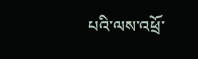པའི་ལས་འཕྲོ་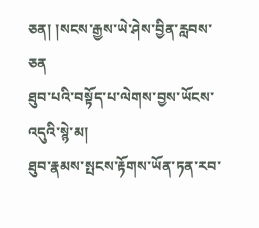ཅན། །སངས་རྒྱས་ཡེ་ཤེས་བྱིན་རླབས་ཅན
ཐུབ་པའི་བསྟོད་པ་ལེགས་བྱས་ཡོངས་འདུའི་སྙེ་མ།
ཐུབ་རྣམས་སྤངས་རྟོགས་ཡོན་ཏན་རབ་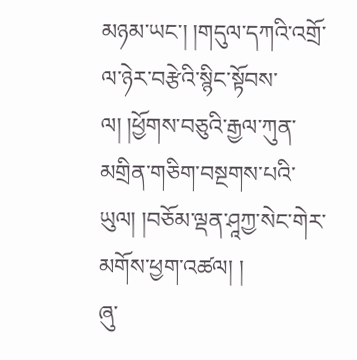མཉམ་ཡང་། །གདུལ་དཀའི་འགྲོ་ལ་ཉེར་བརྩེའི་སྙིང་སྟོབས་ལ། །ཕྱོགས་བཅུའི་རྒྱལ་ཀུན་མགྲིན་གཅིག་བསྔགས་པའི་ཡུལ། །བཅོམ་ལྡན་ཤཱཀྱ་སེང་གེར་མགོས་ཕྱག་འཚལ། །
ཞུ་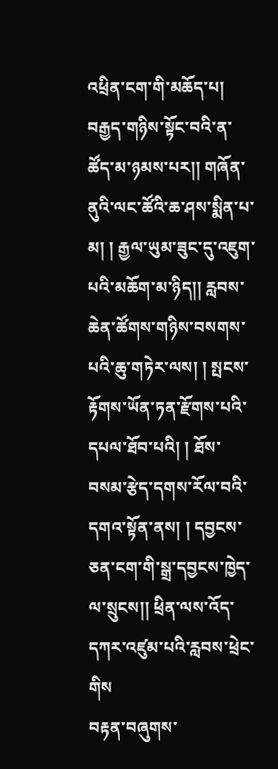འཕྲིན་ངག་གི་མཆོད་པ།
བརྒྱད་གཉིས་སྟོང་བའི་ན་ཚོད་མ་ཉམས་པར།། གཞོན་ནུའི་ལང་ཚོའི་ཆ་ཤས་སྨིན་པ་མ། ། རྒྱལ་ཡུམ་ཟུང་དུ་འཇུག་པའི་མཆོག་མ་ཉིད།། རླབས་ཆེན་ཚོགས་གཉིས་བསགས་པའི་ཆུ་གཏེར་ལས། ། སྤངས་རྟོགས་ཡོན་ཏན་རྫོགས་པའི་དཔལ་ཐོབ་པའི། ། ཐོས་བསམ་རྩེད་དགས་རོལ་བའི་དགའ་སྟོན་ནས། ། དབྱངས་ཅན་ངག་གི་སྒྲ་དབྱངས་ཁྱེད་ལ་སྲུངས།། ཕྲིན་ལས་འོད་དཀར་འཛུམ་པའི་རླབས་ཕྲེང་གིས
བརྟན་བཞུགས་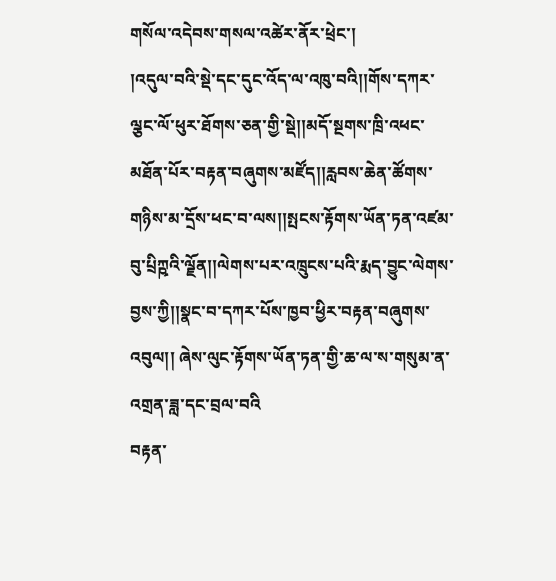གསོལ་འདེབས་གསལ་འཚེར་ནོར་ཕྲེང་།
།འདུལ་བའི་སྡེ་དང་དུང་འོད་ལ་འཁུ་བའི།།གོས་དཀར་ལྕང་ལོ་ཕུར་ཐོགས་ཅན་གྱི་སྡེ།།མདོ་སྔགས་ཁྲི་འཕང་མཐོན་པོར་བརྟན་བཞུགས་མཛོད།།རླབས་ཆེན་ཚོགས་གཉིས་མ་དྲོས་ཕང་བ་ལས།།སྤངས་རྟོགས་ཡོན་ཏན་འཛམ་བུ་པྲིཀྵའི་ལྗོན།།ལེགས་པར་འཁྲུངས་པའི་རྨད་བྱུང་ལེགས་བྱས་ཀྱི།།སྣང་བ་དཀར་པོས་ཁྱབ་ཕྱིར་བརྟན་བཞུགས་འབུལ།། ཞེས་ལུང་རྟོགས་ཡོན་ཏན་གྱི་ཆ་ལ་ས་གསུམ་ན་འགྲན་ཟླ་དང་བྲལ་བའི
བརྟན་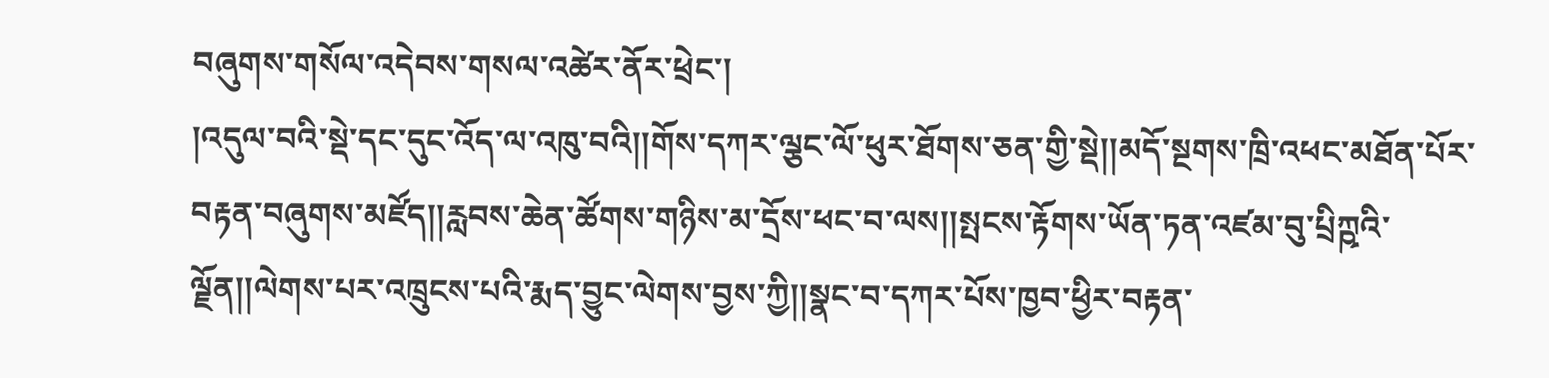བཞུགས་གསོལ་འདེབས་གསལ་འཚེར་ནོར་ཕྲེང་།
།འདུལ་བའི་སྡེ་དང་དུང་འོད་ལ་འཁུ་བའི།།གོས་དཀར་ལྕང་ལོ་ཕུར་ཐོགས་ཅན་གྱི་སྡེ།།མདོ་སྔགས་ཁྲི་འཕང་མཐོན་པོར་བརྟན་བཞུགས་མཛོད།།རླབས་ཆེན་ཚོགས་གཉིས་མ་དྲོས་ཕང་བ་ལས།།སྤངས་རྟོགས་ཡོན་ཏན་འཛམ་བུ་པྲིཀྵའི་ལྗོན།།ལེགས་པར་འཁྲུངས་པའི་རྨད་བྱུང་ལེགས་བྱས་ཀྱི།།སྣང་བ་དཀར་པོས་ཁྱབ་ཕྱིར་བརྟན་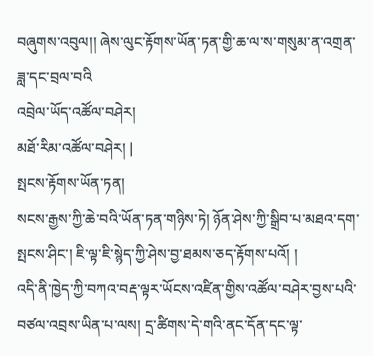བཞུགས་འབུལ།། ཞེས་ལུང་རྟོགས་ཡོན་ཏན་གྱི་ཆ་ལ་ས་གསུམ་ན་འགྲན་ཟླ་དང་བྲལ་བའི
འབྲེལ་ཡོད་འཚོལ་བཤེར།
མཐོ་རིམ་འཚོལ་བཤེར། |
སྤངས་རྟོགས་ཡོན་ཏན།
སངས་རྒྱས་ཀྱི་ཆེ་བའི་ཡོན་ཏན་གཉིས་ཏེ། ཉོན་ཤེས་ཀྱི་སྒྲིབ་པ་མཐའ་དག་སྤངས་ཤིང་། ཇི་ལྟ་ཇི་སྙེད་ཀྱི་ཤེས་བྱ་ཐམས་ཅད་རྟོགས་པའོ། །
འདི་ནི་ཁྱེད་ཀྱི་བཀའ་བརྡ་ལྟར་ཡོངས་འཛིན་གྱིས་འཚོལ་བཤེར་བྱས་པའི་བཙལ་འབྲས་ཡིན་པ་ལས། དྲ་ཚིགས་དེ་གའི་ནང་དོན་དང་ལྟ་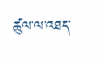ཚུལ་ལ་འཐད་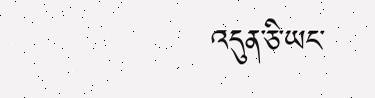འདུན་ཅི་ཡང་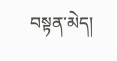བསྟན་མེད།